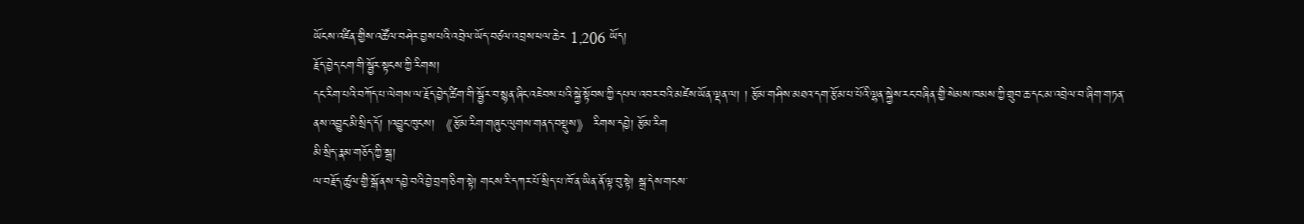ཡོངས་འཛིན་གྱིས་འཚོལ་བཤེར་བྱས་པའི་འབྲེལ་ཡོད་བཙལ་འབྲས་ཕལ་ཆེར 1,206 ཡོད།
རྗོད་བྱེད་ངག་གི་སྦྱོར་སྟངས་ཀྱི་རིགས།
དང་རིག་པའི་བཀོད་པ་ལེགས་ལ་རྗོད་བྱེད་ཚིག་གི་སྦྱོར་བ་སྙན་ཞིང་འཇེབས་པའི་སྐྱེ་སྟོབས་ཀྱི་དཔལ་འབར་བའི་མཛེས་ཡོན་ལྡན་ལ། ། རྩོམ་གཤིས་མཐའ་དག་རྩོམ་པ་པོའི་ལྷན་སྐྱེས་རང་བཞིན་གྱི་སེམས་ཁམས་ཀྱི་གྲུབ་ཆ་དང་མ་འབྲེལ་བ་ཞིག་གཏན་ནས་འབྱུང་མི་སྲིད་དོ། །འབྱུང་ཁུངས། 《རྩོམ་རིག་གཞུང་ལུགས་གནད་བསྡུས》 རིགས་དབྱེ། རྩོམ་རིག
མི་སྲིད་རྣམ་གཅོད་ཀྱི་སྒྲ།
ལ་བརྗོད་ཚུལ་གྱི་སྒོ་ནས་དབྱེ་བའི་བྱེ་བྲག་ཅིག་སྟེ། གངས་རི་དཀར་པོ་སྲིད་པ་ཁོ་ན་ཡིན་ནོ་ལྟ་བུ་སྟེ། སྒྲ་དེས་གངས་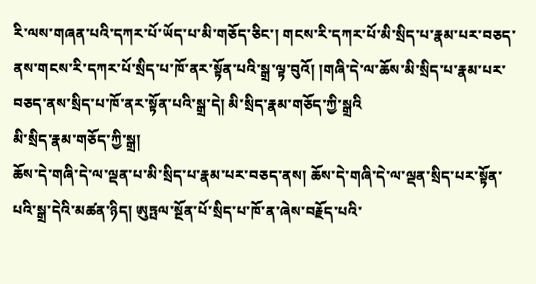རི་ལས་གཞན་པའི་དཀར་པོ་ཡོད་པ་མི་གཅོད་ཅིང་། གངས་རི་དཀར་པོ་མི་སྲིད་པ་རྣམ་པར་བཅད་ནས་གངས་རི་དཀར་པོ་སྲིད་པ་ཁོ་ནར་སྟོན་པའི་སྒྲ་ལྟ་བུའོ། །གཞི་དེ་ལ་ཆོས་མི་སྲིད་པ་རྣམ་པར་བཅད་ནས་སྲིད་པ་ཁོ་ནར་སྟོན་པའི་སྒྲ་དེ། མི་སྲིད་རྣམ་གཅོད་ཀྱི་སྒྲའི
མི་སྲིད་རྣམ་གཅོད་ཀྱི་སྒྲ།
ཆོས་དེ་གཞི་དེ་ལ་ལྡན་པ་མི་སྲིད་པ་རྣམ་པར་བཅད་ནས། ཆོས་དེ་གཞི་དེ་ལ་ལྡན་སྲིད་པར་སྟོན་པའི་སྒྲ་དེའི་མཚན་ཉིད། ཨུཏྤལ་སྔོན་པོ་སྲིད་པ་ཁོ་ན་ཞེས་བརྗོད་པའི་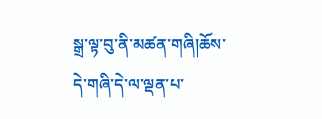སྒྲ་ལྟ་བུ་ནི་མཚན་གཞི།ཆོས་དེ་གཞི་དེ་ལ་ལྡན་པ་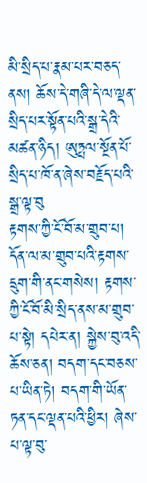མི་སྲིད་པ་རྣམ་པར་བཅད་ནས། ཆོས་དེ་གཞི་དེ་ལ་ལྡན་སྲིད་པར་སྟོན་པའི་སྒྲ་དེའི་མཚན་ཉིད། ཨུཏྤལ་སྔོན་པོ་སྲིད་པ་ཁོ་ན་ཞེས་བརྗོད་པའི་སྒྲ་ལྟ་བུ
རྟགས་ཀྱི་ངོ་བོ་མ་གྲུབ་པ།
དོན་ལ་མ་གྲུབ་པའི་རྟགས་དྲུག་གི་ནང་གསེས། རྟགས་ཀྱི་ངོ་བོ་མི་སྲིད་ནས་མ་གྲུབ་པ་སྟེ། དཔེར་ན། སྐྱེས་བུ་འདི་ཆོས་ཅན། བདག་དང་བཅས་པ་ཡིན་ཏེ། བདག་གི་ཡོན་ཏན་དང་ལྡན་པའི་ཕྱིར། ཞེས་པ་ལྟ་བུ་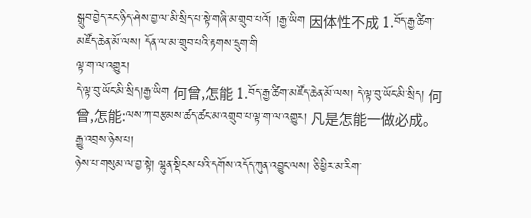སྒྲུབ་བྱེད་རང་ཉིད་ཤེས་བྱ་ལ་མི་སྲིད་པ་སྟེ་གཞི་མ་གྲུབ་པའོ། །རྒྱ་ཡིག 因体性不成 1.བོད་རྒྱ་ཚིག་མཛོད་ཆེན་མོ་ལས། དོན་ལ་མ་གྲུབ་པའི་རྟགས་དྲུག་གི
ལྟ་ག་ལ་འགྱུར།
དེ་ལྟ་བུ་ཡོང་མི་སྲིད།རྒྱ་ཡིག 何曾,怎能 1.བོད་རྒྱ་ཚིག་མཛོད་ཆེན་མོ་ལས། དེ་ལྟ་བུ་ཡོང་མི་སྲིད། 何曾,怎能:ལས་ཀ་བརྩམས་ཚད་ཚང་མ་འགྲུབ་པ་ལྟ་ག་ལ་འགྱུར། 凡是怎能一做必成。
རྒྱུ་འབྲས་ཉེས་པ།
ཉེས་པ་གསུམ་ལ་བྱ་སྟེ། ལྷུན་སྡིངས་པའི་དགོས་འདོད་ཀུན་འབྱུང་ལས། ཅི་ཕྱིར་མ་རིག་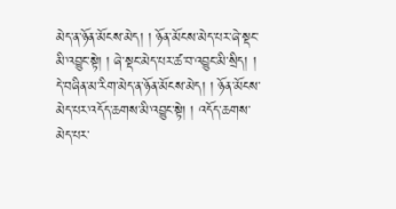མེད་ན་ཉོན་མོངས་མེད། ། ཉོན་མོངས་མེད་པར་ཞེ་སྡང་མི་འབྱུང་སྟེ། ། ཞེ་སྡང་མེད་པར་ཚ་བ་འབྱུང་མི་སྲིད། ། དེ་བཞིན་མ་རིག་མེད་ན་ཉོན་མོངས་མེད། ། ཉོན་མོངས་མེད་པར་འདོད་ཆགས་མི་འབྱུང་སྟེ། ། འདོད་ཆགས་མེད་པར་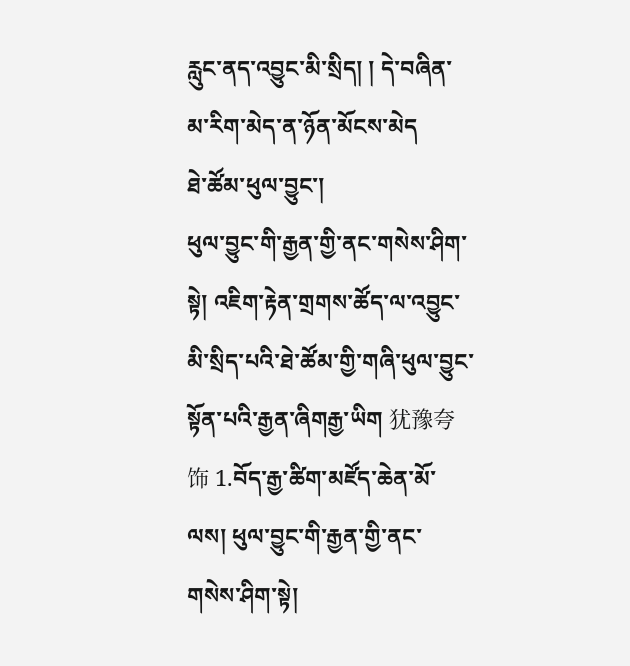རླུང་ནད་འབྱུང་མི་སྲིད། ། དེ་བཞིན་མ་རིག་མེད་ན་ཉོན་མོངས་མེད
ཐེ་ཚོམ་ཕུལ་བྱུང་།
ཕུལ་བྱུང་གི་རྒྱན་གྱི་ནང་གསེས་ཤིག་སྟེ། འཇིག་རྟེན་གྲགས་ཚོད་ལ་འབྱུང་མི་སྲིད་པའི་ཐེ་ཚོམ་གྱི་གཞི་ཕུལ་བྱུང་སྟོན་པའི་རྒྱན་ཞིགརྒྱ་ཡིག 犹豫夸饰 1.བོད་རྒྱ་ཚིག་མཛོད་ཆེན་མོ་ལས། ཕུལ་བྱུང་གི་རྒྱན་གྱི་ནང་གསེས་ཤིག་སྟེ།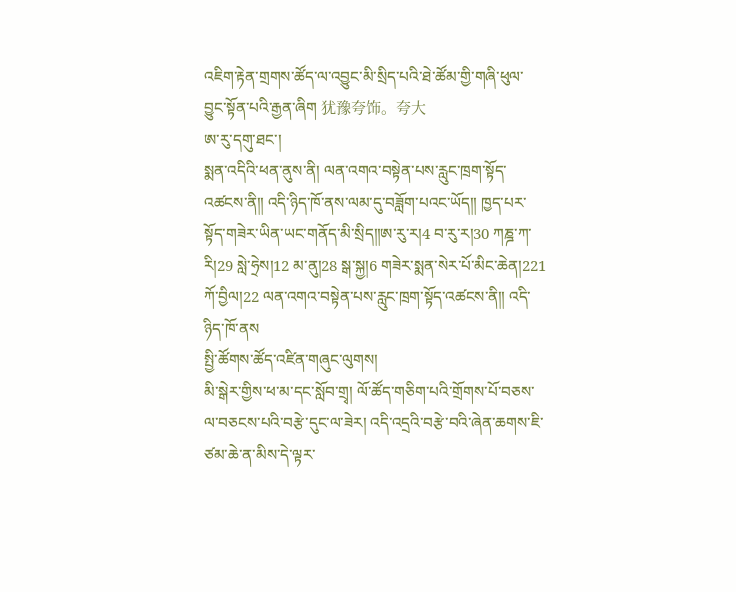འཇིག་རྟེན་གྲགས་ཚོད་ལ་འབྱུང་མི་སྲིད་པའི་ཐེ་ཚོམ་གྱི་གཞི་ཕུལ་བྱུང་སྟོན་པའི་རྒྱན་ཞིག 犹豫夸饰。夸大
ཨ་རུ་དགུ་ཐང་།
སྨན་འདིའི་ཕན་ནུས་ནི། ལན་འགའ་བསྟེན་པས་རླུང་ཁྲག་སྟོད་འཚངས་ནི༎ འདི་ཉིད་ཁོ་ནས་ལམ་དུ་བཟློག་པའང་ཡོད༎ ཁྱད་པར་སྟོད་གཟེར་ཡིན་ཡང་གནོད་མི་སྲིད༎ཨ་རུ་ར།4 བ་རུ་ར།30 ཀཎྜ་ཀ་རི།29 སླེ་ཧྲེས།12 མ་ནུ།28 སྒ་སྐྱ།6 གཟེར་སྨན་སེར་པོ་མིང་ཆེན།221 ཀོ་བྱིལ།22 ལན་འགའ་བསྟེན་པས་རླུང་ཁྲག་སྟོད་འཚངས་ནི༎ འདི་ཉིད་ཁོ་ནས
སྤྱི་ཚོགས་ཚོད་འཛིན་གཞུང་ལུགས།
མི་སྒེར་གྱིས་ཕ་མ་དང་སློབ་གྲྭ། ལོ་ཚོད་གཅིག་པའི་གྲོགས་པོ་བཅས་ལ་བཅངས་པའི་བརྩེ་དུང་ལ་ཟེར། འདི་འདྲའི་བརྩེ་བའི་ཞེན་ཆགས་ཇི་ཙམ་ཆེ་ན་མིས་དེ་ལྟར་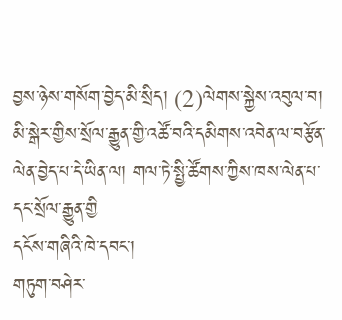བྱས་ཉེས་གསོག་བྱེད་མི་སྲིད། (2)ལེགས་སྐྱེས་འབུལ་བ། མི་སྒེར་གྱིས་སྲོལ་རྒྱུན་གྱི་འཚོ་བའི་དམིགས་འབེན་ལ་བརྩོན་ལེན་བྱེད་པ་དེ་ཡིན་ལ། གལ་ཏེ་སྤྱི་ཚོགས་ཀྱིས་ཁས་ལེན་པ་དང་སྲོལ་རྒྱུན་གྱི
དངོས་གཞིའི་ཁེ་དབང་།
གཏུག་བཤེར་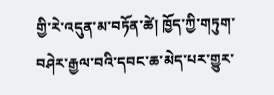གྱི་རེ་འདུན་མ་བཏོན་ཚེ། ཁྱོད་ཀྱི་གཏུག་བཤེར་རྒྱལ་བའི་དབང་ཆ་མེད་པར་གྱུར་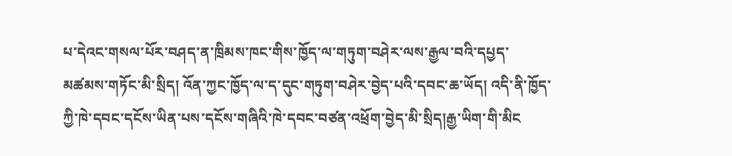པ་དེའང་གསལ་པོར་བཤད་ན་ཁྲིམས་ཁང་གིས་ཁྱོད་ལ་གཏུག་བཤེར་ལས་རྒྱལ་བའི་དཔྱད་མཚམས་གཏོང་མི་སྲིད། འོན་ཀྱང་ཁྱོད་ལ་ད་དུང་གཏུག་བཤེར་བྱེད་པའི་དབང་ཆ་ཡོད། འདི་ནི་ཁྱོད་ཀྱི་ཁེ་དབང་དངོས་ཡིན་པས་དངོས་གཞིའི་ཁེ་དབང་བཙན་འཕྲོག་བྱེད་མི་སྲིད།རྒྱ་ཡིག་གི་མིང